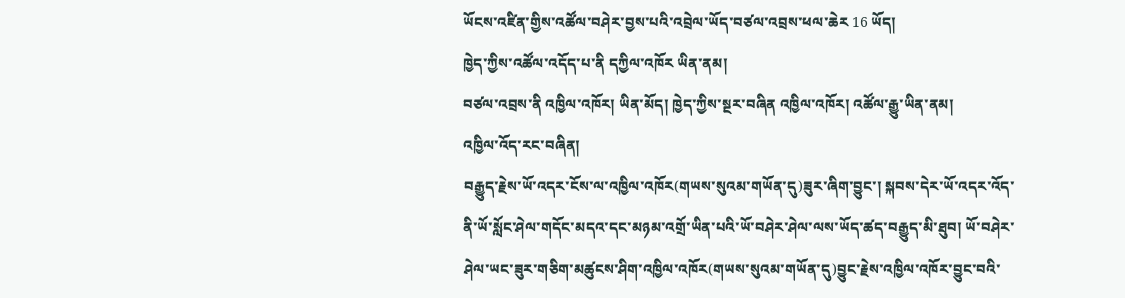ཡོངས་འཛིན་གྱིས་འཚོལ་བཤེར་བྱས་པའི་འབྲེལ་ཡོད་བཙལ་འབྲས་ཕལ་ཆེར 16 ཡོད།
ཁྱེད་ཀྱིས་འཚོལ་འདོད་པ་ནི དཀྱིལ་འཁོར ཡིན་ནམ།
བཙལ་འབྲས་ནི འཁྱིལ་འཁོར། ཡིན་མོད། ཁྱེད་ཀྱིས་སྔར་བཞིན འཁྱིལ་འཁོར། འཚོལ་རྒྱུ་ཡིན་ནམ།
འཁྱིལ་འོད་རང་བཞིན།
བརྒྱུད་རྗེས་ཡོ་འདར་ངོས་ལ་འཁྱིལ་འཁོར(གཡས་སུའམ་གཡོན་དུ)ཟུར་ཞིག་བྱུང་། སྐབས་དེར་ཡོ་འདར་འོད་ནི་ཡོ་སློང་ཤེལ་གདོང་མདའ་དང་མཉམ་འགྲོ་ཡིན་པའི་ཡོ་བཤེར་ཤེལ་ལས་ཡོད་ཚད་བརྒྱུད་མི་ཐུབ། ཡོ་བཤེར་ཤེལ་ཡང་ཟུར་གཅིག་མཚུངས་ཤིག་འཁྱིལ་འཁོར(གཡས་སུའམ་གཡོན་དུ)བྱུང་རྗེས་འཁྱིལ་འཁོར་བྱུང་བའི་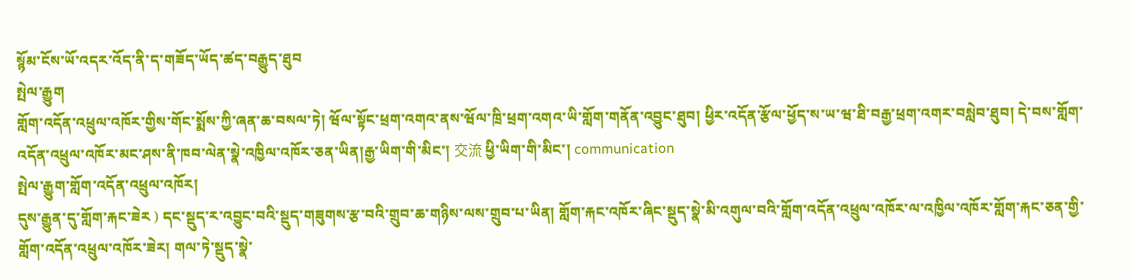སྙོམ་ངོས་ཡོ་འདར་འོད་ནི་ད་གཟོད་ཡོད་ཚད་བརྒྱུད་ཐུབ
སྤེལ་རྒྱུག
གློག་འདོན་འཕྲུལ་འཁོར་གྱིས་གོང་སྨོས་ཀྱི་ཞན་ཆ་བསལ་ཏེ། ཝོལ་སྟོང་ཕྲག་འགའ་ནས་ཝོལ་ཁྲི་ཕྲག་འགའ་ཡི་གློག་གནོན་འབྱུང་ཐུབ། ཕྱིར་འདོན་རྩོལ་ཕྱོད་ས་ཡ་ཝ་ཐི་བརྒྱ་ཕྲག་འགར་བསླེབ་ཐུབ། དེ་བས་གློག་འདོན་འཕྲུལ་འཁོར་མང་ཤས་ནི་ཁབ་ལེན་སྣེ་འཁྱིལ་འཁོར་ཅན་ཡིན།རྒྱ་ཡིག་གི་མིང་། 交流 ཕྱི་ཡིག་གི་མིང་། communication
སྤེལ་རྒྱུག་གློག་འདོན་འཕྲུལ་འཁོར།
དུས་རྒྱུན་དུ་གློག་རྐང་ཟེར ) དང་སྡུད་ར་འབྱུང་བའི་སྡུད་གཟུགས་རྩ་བའི་གྲུབ་ཆ་གཉིས་ལས་གྲུབ་པ་ཡིན། གློག་རྐང་འཁོར་ཞིང་སྡུད་སྣེ་མི་འགུལ་བའི་གློག་འདོན་འཕྲུལ་འཁོར་ལ་འཁྱིལ་འཁོར་གློག་རྐང་ཅན་གྱི་གློག་འདོན་འཕྲུལ་འཁོར་ཟེར། གལ་ཏེ་སྡུད་སྣེ་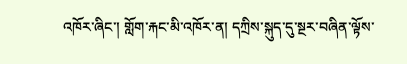འཁོར་ཞིང་། གློག་རྐང་མི་འཁོར་ན། དཀྲིས་སྐུད་དུ་སྔར་བཞིན་ལྟོས་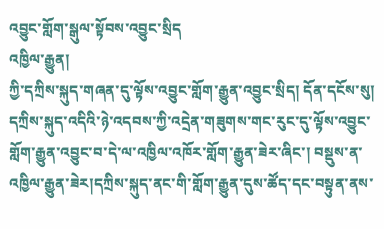འབྱུང་གློག་སྒུལ་སྟོབས་འབྱུང་སྲིད
འཁྱིལ་རྒྱུན།
ཀྱི་དཀྲིས་སྐུད་གཞན་དུ་ལྟོས་འབྱུང་གློག་རྒྱུན་འབྱུང་སྲིད། དོན་དངོས་སུ། དཀྲིས་སྐུད་འདིའི་ཉེ་འདབས་ཀྱི་འདྲེན་གཟུགས་གང་རུང་དུ་ལྟོས་འབྱུང་གློག་རྒྱུན་འབྱུང་བ་དེ་ལ་འཁྱིལ་འཁོར་གློག་རྒྱུན་ཟེར་ཞིང་། བསྡུས་ན་འཁྱིལ་རྒྱུན་ཟེར།དཀྲིས་སྐུད་ནང་གི་གློག་རྒྱུན་དུས་ཚོད་དང་བསྟུན་ནས་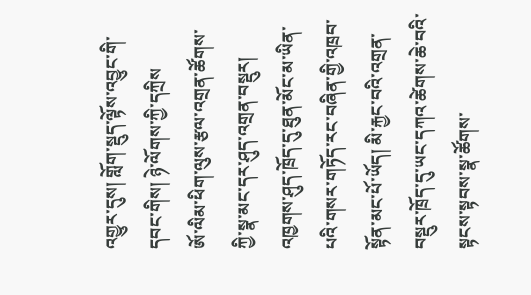འགྱུར་དུས། གློག་སྡུད་ལྟོས་འབྱུང་གི་དབང་གིས། ཉེ་ལོགས་ཀྱི་དཀྲིས
ཨོ་ལིམ་ཕིག་ལུས་རྩལ་འགྲན་ཚོགས་ཀྱི་སྣ་མང་དར་ཤུད་འགྲན་བསྡུར།
འཁྱགས་ཤུད་ཁྲོད་དུ་ཐུན་མོང་མ་ཡིན་པའི་གསར་གཏོད་རང་བཞིན་གྱི་འཁྲབ་སྟོན་མང་པོ་ཡོད། མི་རྐྱང་བའི་འགྲན་བསྡུར་ཁྲོད་དུ་ཡང་དཀའ་ཚེགས་ཆེ་བའི་སྟངས་སྟབས་སྣ་ཚོགས་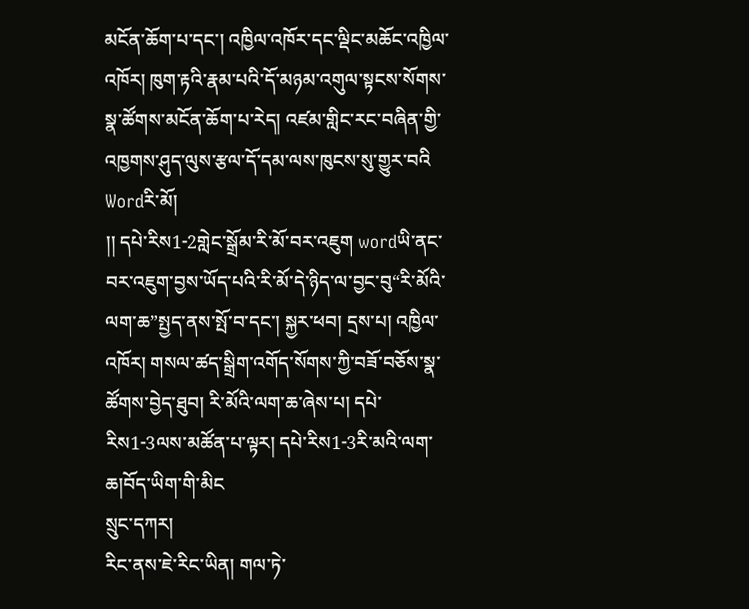མངོན་ཆོག་པ་དང་། འཁྱིལ་འཁོར་དང་ལྡིང་མཆོང་འཁྱིལ་འཁོར། ཁུག་རྟའི་རྣམ་པའི་དོ་མཉམ་འགུལ་སྟངས་སོགས་སྣ་ཚོགས་མངོན་ཆོག་པ་རེད། འཛམ་གླིང་རང་བཞིན་གྱི་འཁྱགས་ཤུད་ལུས་རྩལ་དོ་དམ་ལས་ཁུངས་སུ་གྱུར་བའི
Wordརི་མོ།
།། དཔེ་རིས1-2གླེང་སྒྲོམ་རི་མོ་བར་འཇུག wordཡི་ནང་བར་འཇུག་བྱས་ཡོད་པའི་རི་མོ་དེ་ཉིད་ལ་བྱང་བུ“རི་མོའི་ལག་ཆ”སྤྱད་ནས་སྤོ་བ་དང་། སྐྱར་ཕབ། དྲས་པ། འཁྱིལ་འཁོར། གསལ་ཚད་སྒྲིག་འགོད་སོགས་ཀྱི་བཟོ་བཅོས་སྣ་ཚོགས་བྱེད་ཐུབ། རི་མོའི་ལག་ཆ་ཞེས་པ། དཔེ་རིས1-3ལས་མཚོན་པ་ལྟར། དཔེ་རིས1-3རི་མའི་ལག་ཆ།བོད་ཡིག་གི་མིང
སྲུང་དཀར།
རིང་ནས་ཇེ་རིང་ཡིན། གལ་ཏེ་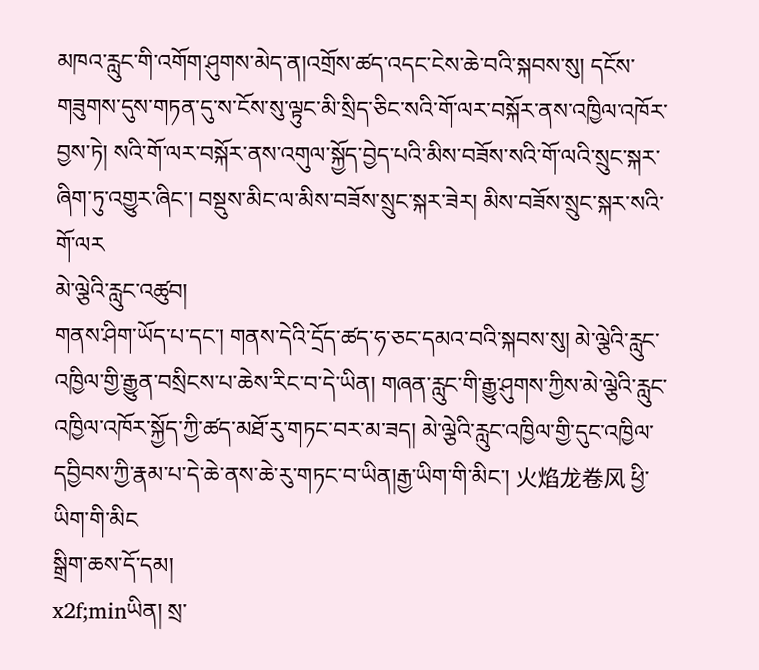མཁའ་རླུང་གི་འགོག་ཤུགས་མེད་ན།འགྲོས་ཚད་འདང་ངེས་ཆེ་བའི་སྐབས་སུ། དངོས་གཟུགས་དུས་གཏན་དུ་ས་ངོས་སུ་ལྟུང་མི་སྲིད་ཅིང་སའི་གོ་ལར་བསྐོར་ནས་འཁྱིལ་འཁོར་བྱས་ཏེ། སའི་གོ་ལར་བསྐོར་ནས་འགུལ་སྐྱོད་བྱེད་པའི་མིས་བཟོས་སའི་གོ་ལའི་སྲུང་སྐར་ཞིག་ཏུ་འགྱུར་ཞིང་། བསྡུས་མིང་ལ་མིས་བཟོས་སྲུང་སྐར་ཟེར། མིས་བཟོས་སྲུང་སྐར་སའི་གོ་ལར
མེ་ལྕེའི་རླུང་འཚུབ།
གནས་ཤིག་ཡོད་པ་དང་། གནས་དེའི་དྲོད་ཚད་ཧ་ཅང་དམའ་བའི་སྐབས་སུ། མེ་ལྕེའི་རླུང་འཁྱིལ་གྱི་རྒྱུན་བསྲིངས་པ་ཆེས་རིང་བ་དེ་ཡིན། གཞན་རླུང་གི་རྒྱུ་ཤུགས་ཀྱིས་མེ་ལྕེའི་རླུང་འཁྱིལ་འཁོར་སྐྱོད་ཀྱི་ཚད་མཐོ་རུ་གཏང་བར་མ་ཟད། མེ་ལྕེའི་རླུང་འཁྱིལ་གྱི་དུང་འཁྱིལ་དབྱིབས་ཀྱི་རྣམ་པ་དེ་ཆེ་ནས་ཆེ་རུ་གཏང་བ་ཡིན།རྒྱ་ཡིག་གི་མིང་། 火焰龙卷风 ཕྱི་ཡིག་གི་མིང
སྒྲིག་ཆས་དོ་དམ།
x2f;minཡིན། སྲ་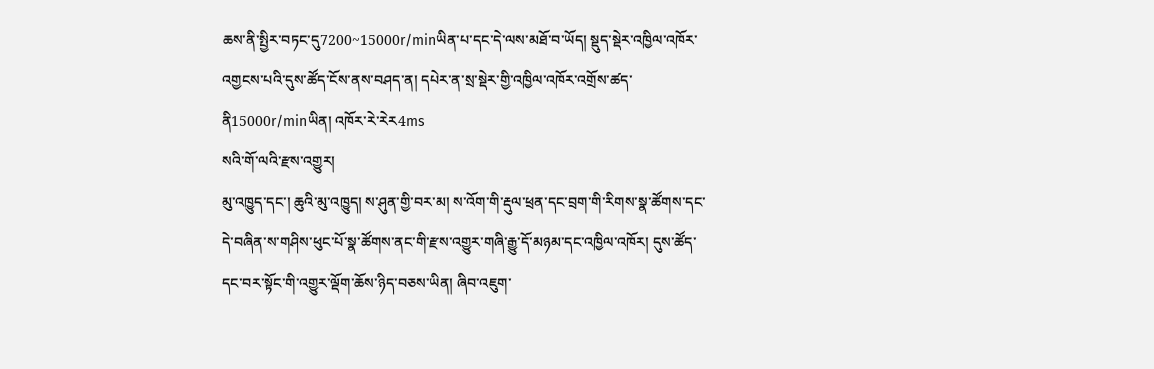ཆས་ནི་སྤྱིར་བཏང་དུ7200~15000r/minཡིན་པ་དང་དེ་ལས་མཐོ་བ་ཡོད། སྡུད་སྡེར་འཁྱིལ་འཁོར་འགྱངས་པའི་དུས་ཚོད་ངོས་ནས་བཤད་ན། དཔེར་ན་སྲ་སྡེར་གྱི་འཁྱིལ་འཁོར་འགྲོས་ཚད་ནི15000r/minཡིན། འཁོར་རེ་རེར4ms
སའི་གོ་ལའི་རྫས་འགྱུར།
མུ་འཁྱུད་དང་། ཆུའི་མུ་འཁྱུད། ས་ཤུན་གྱི་བར་མ། ས་འོག་གི་རྡུལ་ཕྲན་དང་བྲག་གི་རིགས་སྣ་ཚོགས་དང་དེ་བཞིན་ས་གཤིས་ཕུང་པོ་སྣ་ཚོགས་ནང་གི་རྫས་འགྱུར་གཞི་རྒྱུ་དོ་མཉམ་དང་འཁྱིལ་འཁོར། དུས་ཚོད་དང་བར་སྟོང་གི་འགྱུར་ལྡོག་ཆོས་ཉིད་བཅས་ཡིན། ཞིབ་འཇུག་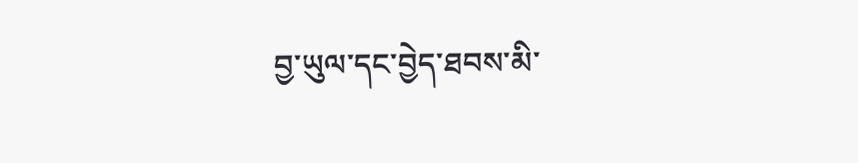བྱ་ཡུལ་དང་བྱེད་ཐབས་མི་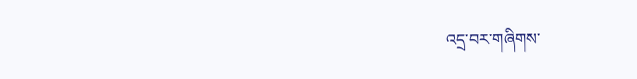འདྲ་བར་གཞིགས་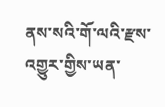ནས་སའི་གོ་ལའི་རྫས་འགྱུར་གྱིས་ཡན་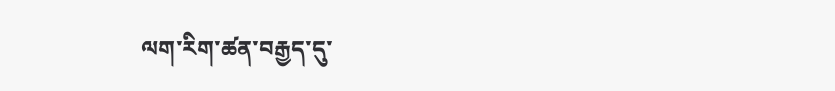ལག་རིག་ཚན་བརྒྱད་དུ་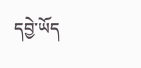དབྱེ་ཡོད